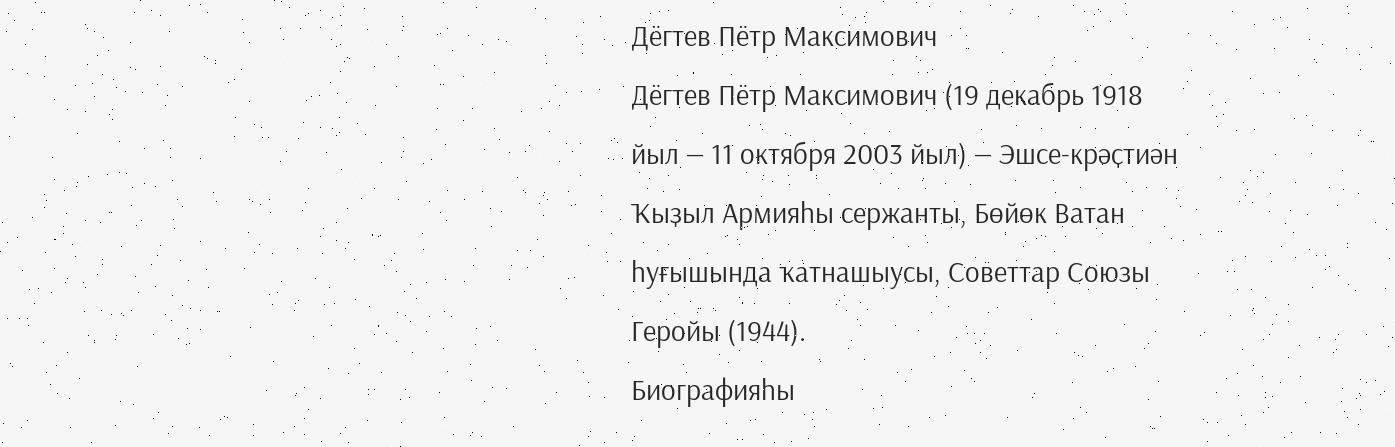Дёгтев Пётр Максимович
Дёгтев Пётр Максимович (19 декабрь 1918 йыл — 11 октября 2003 йыл) — Эшсе-крәҫтиән Ҡыҙыл Армияһы сержанты, Бөйөк Ватан һуғышында ҡатнашыусы, Советтар Союзы Геройы (1944).
Биографияһы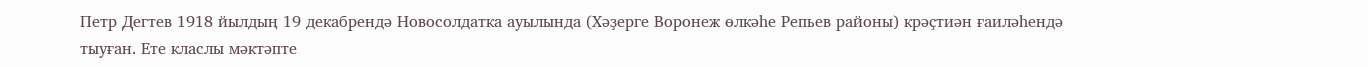Петр Дегтев 1918 йылдың 19 декабрендә Новосолдатка ауылында (Хәҙерге Воронеж өлкәһе Репьев районы) крәҫтиән ғаиләһендә тыуған. Ете класлы мәктәпте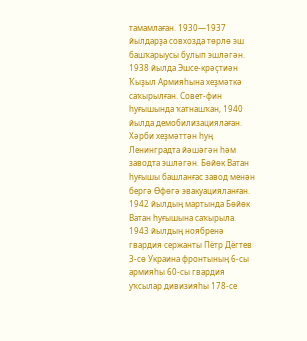тамамлаған. 1930—1937 йылдарҙа совхозда төрлө эш башҡарыусы булып эшләгән. 1938 йылда Эшсе-крәҫтиән Ҡыҙыл Армияһына хеҙмәткә саҡырылған. Совет-фин һуғышында ҡатнашҡан, 1940 йылда демобилизациялаған. Хәрби хеҙмәттән һуң Ленинградта йәшәгән һәм заводта эшләгән. Бөйөк Ватан һуғышы башланғас завод менән бергә Өфөгә эвакуацияланған.
1942 йылдың мартында Бөйөк Ватан һуғышына саҡырыла. 1943 йылдың ноябренә гвардия сержанты Пётр Дёгтев 3-сө Украина фронтының 6-сы армияһы 60-сы гвардия уҡсылар дивизияһы 178-се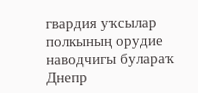гвардия уҡсылар полкының орудие наводчигы булараҡ Днепр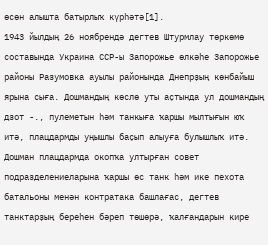өсөн алышта батырлыҡ күрһәтә[1].
1943 йылдың 26 ноябрендә дегтев Штурмлау төркөмө составында Украина ССР-ы Запорожье өлкәһе Запорожье районы Разумовка ауылы районында Днепрҙың көнбайыш ярына сыға. Дошмандың көслө уты аҫтында ул дошмандың дзот -., пулеметын һәм танкыға ҡаршы мылтығын юҡ итә, плацдармды уңышлы баҫып алыуға булышлыҡ итә. Дошман плацдармда окопҡа ултырған совет подразделениеларына ҡаршы өс танк һәм ике пехота батальоны менән контратака башлағас, дегтев танктарҙың береһен бәреп төшөрә, ҡалғандарын кире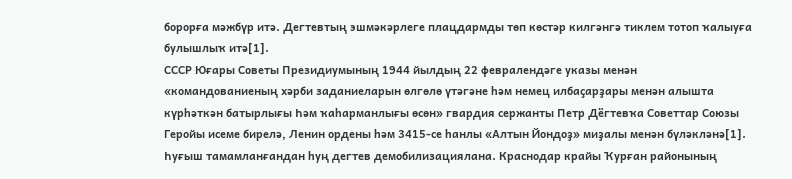борорға мәжбүр итә. Дегтевтың эшмәкәрлеге плацдармды төп көстәр килгәнгә тиклем тотоп ҡалыуға булышлыҡ итә[1].
СССР Юғары Советы Президиумының 1944 йылдың 22 февралендәге указы менән «командованиеның хәрби заданиеларын өлгөлө үтәгәне һәм немец илбаҫарҙары менән алышта күрһәткән батырлығы Һәм ҡаһарманлығы өсөн» гвардия сержанты Петр Дёгтевҡа Советтар Союзы Геройы исеме бирелә, Ленин ордены һәм 3415-се һанлы «Алтын Йондоҙ» миҙалы менән бүләкләнә[1].
Һуғыш тамамланғандан һуң дегтев демобилизациялана. Краснодар крайы Ҡурған районының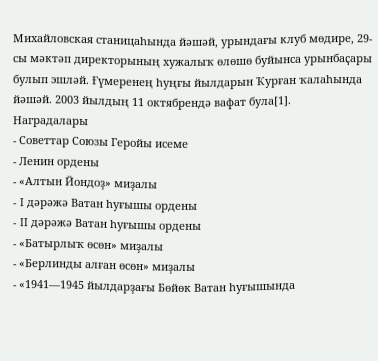Михайловская станицаһында йәшәй, урындағы клуб мөдире, 29-сы мәктәп директорының хужалыҡ өлөшө буйынса урынбаҫары булып эшләй. Ғүмеренең һуңғы йылдарын Ҡурған ҡалаһында йәшәй. 2003 йылдың 11 октябрендә вафат була[1].
Наградалары
- Советтар Союзы Геройы исеме
- Ленин ордены
- «Алтын Йондоҙ» миҙалы
- I дәрәжә Ватан һуғышы ордены
- II дәрәжә Ватан һуғышы ордены
- «Батырлыҡ өсөн» миҙалы
- «Берлинды алған өсөн» миҙалы
- «1941—1945 йылдарҙағы Бөйөк Ватан һуғышында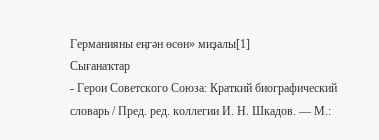Германияны еңгән өсөн» миҙалы[1]
Сығанаҡтар
- Герои Советского Союза: Краткий биографический словарь / Пред. ред. коллегии И. Н. Шкадов. — М.: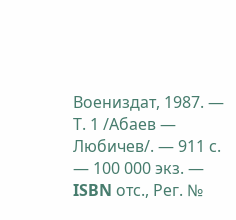Воениздат, 1987. — Т. 1 /Абаев — Любичев/. — 911 с. — 100 000 экз. — ISBN отс., Рег. №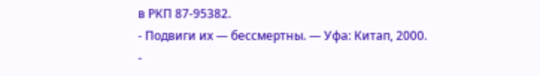в РКП 87-95382.
- Подвиги их — бессмертны. — Уфа: Китап, 2000.
-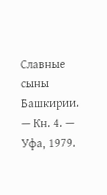Славные сыны Башкирии. — Кн. 4. — Уфа, 1979.